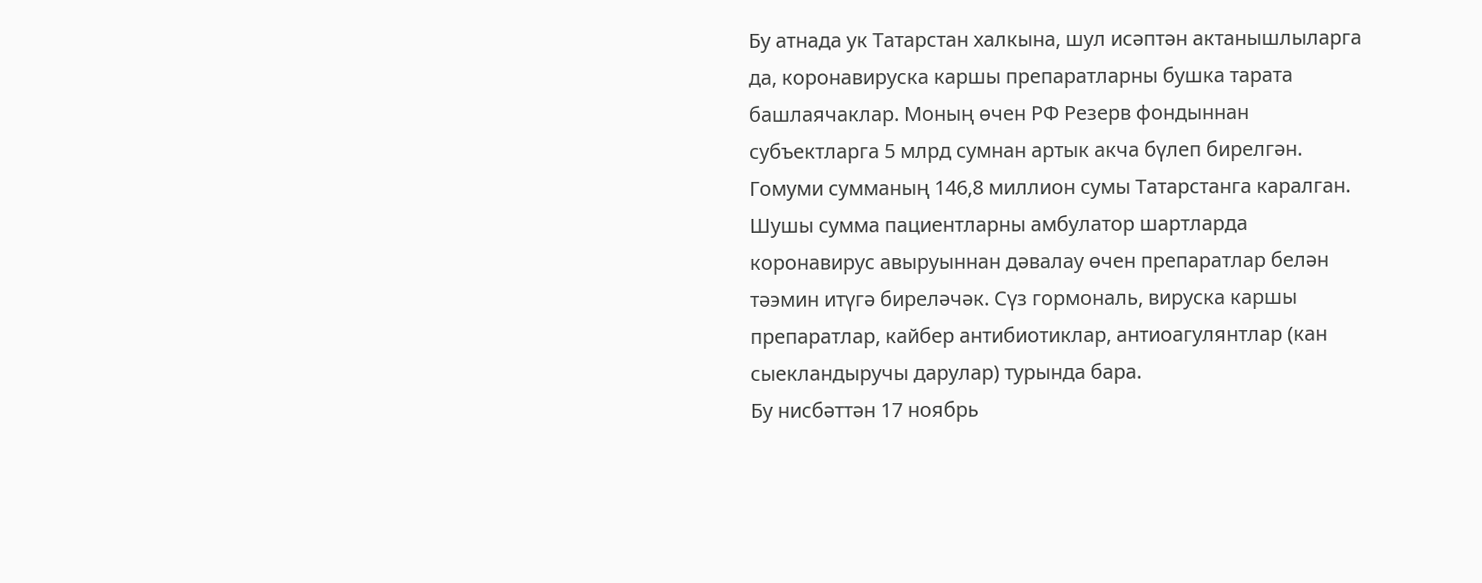Бу атнада ук Татарстан халкына, шул исәптән актанышлыларга да, коронавируска каршы препаратларны бушка тарата башлаячаклар. Моның өчен РФ Резерв фондыннан субъектларга 5 млрд сумнан артык акча бүлеп бирелгән. Гомуми сумманың 146,8 миллион сумы Татарстанга каралган. Шушы сумма пациентларны амбулатор шартларда коронавирус авыруыннан дәвалау өчен препаратлар белән тәэмин итүгә биреләчәк. Сүз гормональ, вируска каршы препаратлар, кайбер антибиотиклар, антиоагулянтлар (кан сыекландыручы дарулар) турында бара.
Бу нисбәттән 17 ноябрь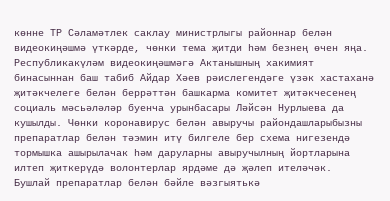көнне ТР Сәламәтлек саклау министрлыгы районнар белән видеокиңәшмә үткәрде, чөнки тема җитди һәм безнең өчен яңа. Республикакүләм видеокиңәшмәгә Актанышның хакимият бинасыннан баш табиб Айдар Хәев рәислегендәге үзәк хастаханә җитәкчелеге белән беррәттән башкарма комитет җитәкчесенең социаль мәсьәләләр буенча урынбасары Ләйсән Нурлыева да кушылды. Чөнки коронавирус белән авыручы райондашларыбызны препаратлар белән тәэмин итү билгеле бер схема нигезендә тормышка ашырылачак һәм даруларны авыручылның йортларына илтеп җиткерүдә волонтерлар ярдәме дә җәлеп ителәчәк.
Бушлай препаратлар белән бәйле вәзгыятькә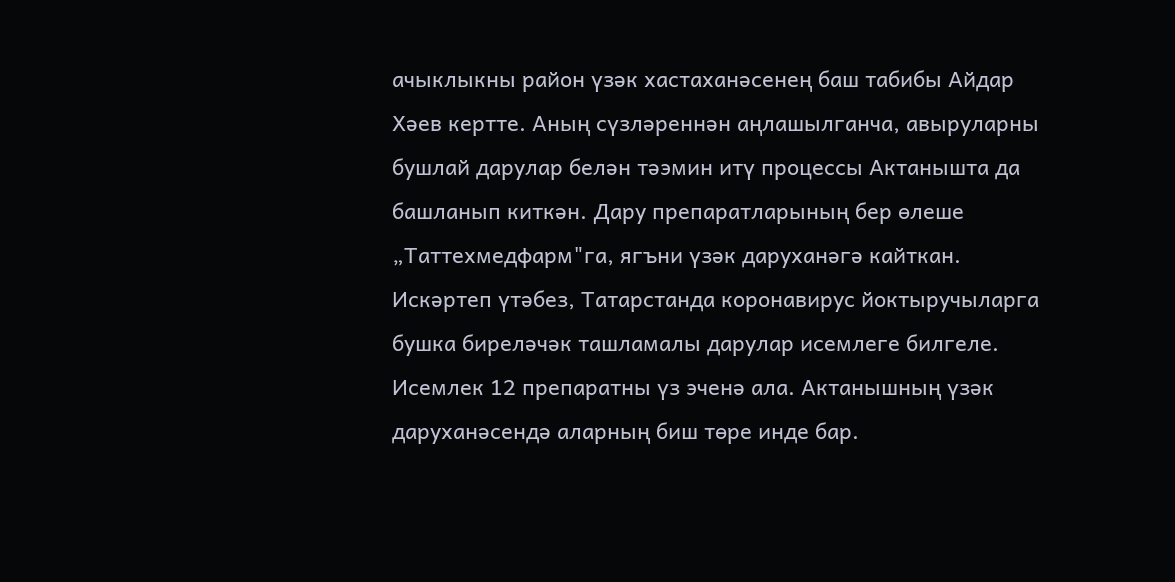ачыклыкны район үзәк хастаханәсенең баш табибы Айдар Хәев кертте. Аның сүзләреннән аңлашылганча, авыруларны бушлай дарулар белән тәэмин итү процессы Актанышта да башланып киткән. Дару препаратларының бер өлеше „Таттехмедфарм"га, ягъни үзәк даруханәгә кайткан. Искәртеп үтәбез, Татарстанда коронавирус йоктыручыларга бушка биреләчәк ташламалы дарулар исемлеге билгеле. Исемлек 12 препаратны үз эченә ала. Актанышның үзәк даруханәсендә аларның биш төре инде бар.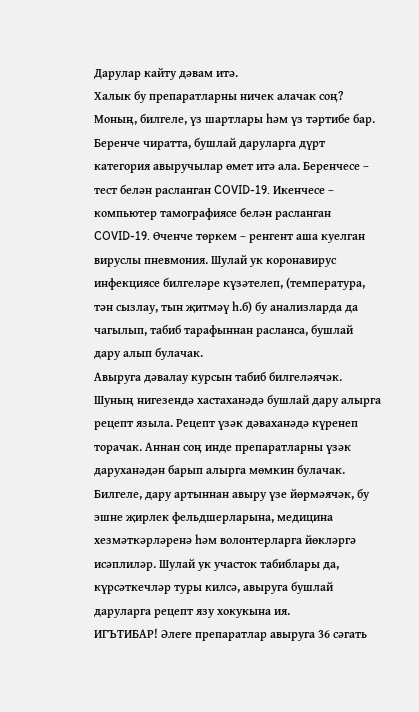Дарулар кайту дәвам итә.
Халык бу препаратларны ничек алачак соң? Моның, билгеле, үз шартлары һәм үз тәртибе бар. Беренче чиратта, бушлай даруларга дүрт категория авыручылар өмет итә ала. Беренчесе – тест белән расланган COVID-19. Икенчесе – компьютер тамографиясе белән расланган COVID-19. Өченче төркем – ренгент аша куелган вируслы пневмония. Шулай ук коронавирус инфекциясе билгеләре күзәтелеп, (температура, тән сызлау, тын җитмәү һ.б) бу анализларда да чагылып, табиб тарафыннан расланса, бушлай дару алып булачак.
Авыруга дәвалау курсын табиб билгеләячәк. Шуның нигезендә хастаханәдә бушлай дару алырга рецепт языла. Рецепт үзәк дәваханәдә күренеп торачак. Аннан соң инде препаратларны үзәк даруханәдән барып алырга мөмкин булачак. Билгеле, дару артыннан авыру үзе йөрмәячәк, бу эшне җирлек фельдшерларына, медицина хезмәткәрләренә һәм волонтерларга йөкләргә исәплиләр. Шулай ук участок табиблары да, күрсәткечләр туры килсә, авыруга бушлай даруларга рецепт язу хокукына ия.
ИГЪТИБАР! Әлеге препаратлар авыруга 36 сәгать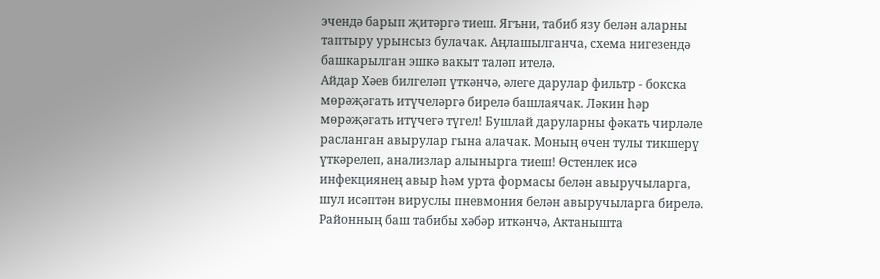эчендә барып җитәргә тиеш. Ягъни, табиб язу белән аларны таптыру урынсыз булачак. Аңлашылганча, схема нигезендә башкарылган эшкә вакыт таләп ителә.
Айдар Хәев билгеләп үткәнчә, әлеге дарулар фильтр - бокска мөрәҗәгать итүчеләргә бирелә башлаячак. Ләкин һәр мөрәҗәгать итүчегә түгел! Бушлай даруларны фәкать чирләле расланган авырулар гына алачак. Моның өчен тулы тикшерү үткәрелеп, анализлар алынырга тиеш! Өстенлек исә инфекциянең авыр һәм урта формасы белән авыручыларга, шул исәптән вируслы пневмония белән авыручыларга бирелә.
Районның баш табибы хәбәр иткәнчә, Актанышта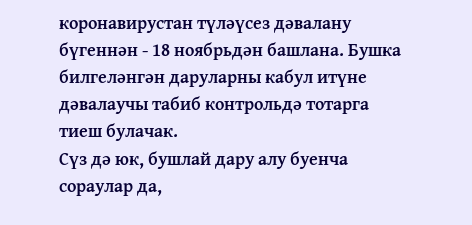коронавирустан түләүсез дәвалану бүгеннән - 18 ноябрьдән башлана. Бушка билгеләнгән даруларны кабул итүне дәвалаучы табиб контрольдә тотарга тиеш булачак.
Сүз дә юк, бушлай дару алу буенча сораулар да,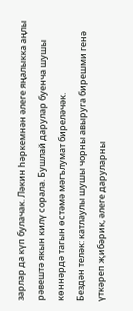зарлар да күп булачак. Ләкин һәркемнән әлеге яңалыкка аңлы рәвештә якын килү сорала. Бушлай дарулар буенча шушы көннәрдә тагын өстәмә мәгълумат биреләчәк.
Бездән теләк: катлаулы шушы чорны авыруга бирешми генә үткәреп җибәрик, әлеге даруларны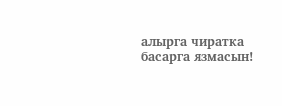алырга чиратка басарга язмасын!